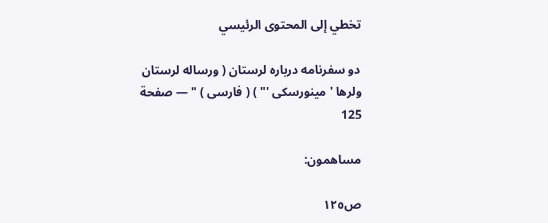تخطي إلى المحتوى الرئيسي

دو سفرنامه درباره لرستان ( ورساله لرستان ولرها ' مينورسكى '" ) ( فارسى ) " — صفحة 125

مساهمون:

ص١٢٥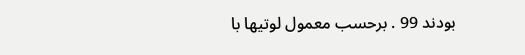بودند 99 . برحسب معمول لوتيها با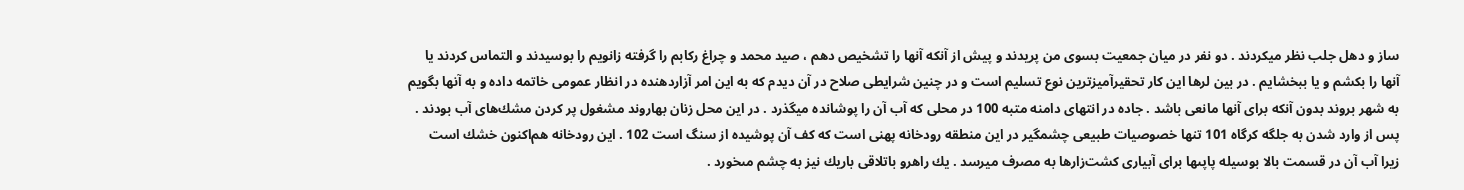ساز و دهل جلب نظر ميكردند . دو نفر در ميان جمعيت بسوى من پريدند و پيش از آنكه آنها را تشخيص دهم ، صيد محمد و چراغ ركابم را گرفته زانويم را بوسيدند و التماس كردند يا آنها را بكشم و يا ببخشايم . در بين لرها اين كار تحقيرآميزترين نوع تسليم است و در چنين شرايطى صلاح در آن ديدم كه به اين امر آزاردهنده در انظار عمومى خاتمه داده و به آنها بگويم به شهر بروند بدون آنكه براى آنها مانعى باشد . جاده در انتهاى دامنه متبه 100 در محلى كه آب آن را پوشانده ميگذرد . در اين محل زنان بهاروند مشغول پر كردن مشك‌هاى آب بودند . پس از وارد شدن به جلگه كرگاه 101 تنها خصوصيات طبيعى چشمگير در اين منطقه رودخانه پهنى است كه كف آن پوشيده از سنگ است 102 . اين رودخانه هم‌اكنون خشك است زيرا آب آن در قسمت بالا بوسيله پاپىها براى آبيارى كشت‌زارها به مصرف ميرسد . يك راهرو باتلاقى باريك نيز به چشم مىخورد .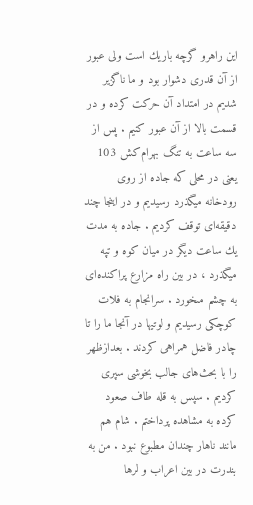اين راهرو گرچه باريك است ولى عبور از آن قدرى دشوار بود و ما ناگزير شديم در امتداد آن حركت كرده و در قسمت بالا از آن عبور كنيم . پس از سه ساعت به تنگ بهرام‌كش 103 يعنى در محلى كه جاده از روى رودخانه ميگذرد رسيديم و در اينجا چند دقيقه‌اى توقف كرديم . جاده به مدت يك ساعت ديگر در ميان كوه و تپه ميگذرد ، در بين راه مزارع پراكنده‌اى به چشم مىخورد . سرانجام به فلات كوچكى رسيديم و لوتيها در آنجا ما را تا چادر فاضل همراهى كردند . بعدازظهر را با بحث‌هاى جالب بخوشى سپرى كرديم . سپس به قله طاف صعود كرده به مشاهده پرداختم . شام هم مانند ناهار چندان مطبوع نبود . من به بندرت در بين اعراب و لرها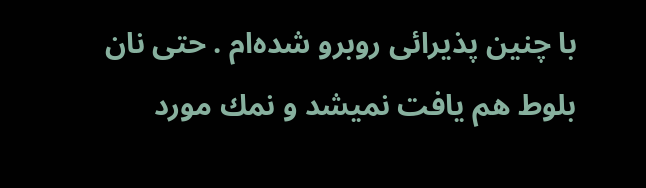با چنين پذيرائى روبرو شده‌ام . حتى نان بلوط هم يافت نميشد و نمك مورد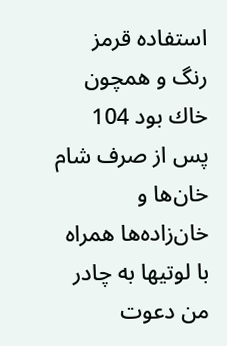استفاده قرمز رنگ و همچون خاك بود 104 پس از صرف شام خان‌ها و خان‌زاده‌ها همراه با لوتيها به چادر من دعوت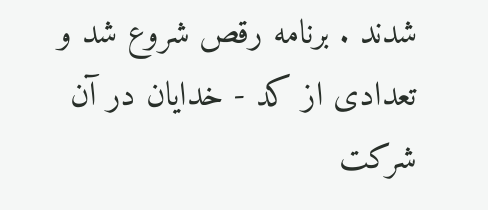شدند . برنامه رقص شروع شد و تعدادى از كد - خدايان در آن شركت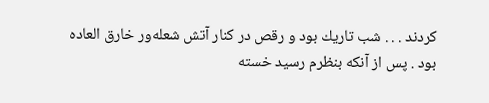كردند . . . شب تاريك بود و رقص در كنار آتش شعله‌ور خارق العاده بود . پس از آنكه بنظرم رسيد خسته